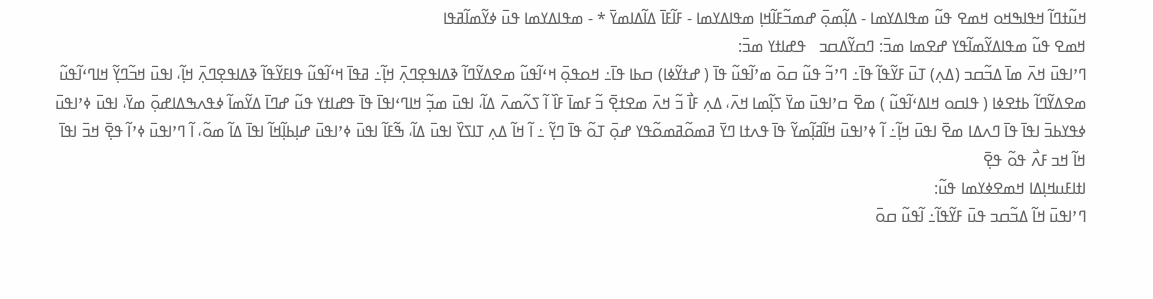ߞߎ߬ߙߣߊ߬ ߞߟߊߒߞߋ ߞߘߐ ߟߎ߬ ߘߟߊߡߌߘߊ - ߡߊ߲߬ߘߋ߲߫ ߝߘߏ߬ߓߊ߬ߞߊ߲ ߘߟߊߡߌߘߊ - ߓߊ߬ߓߊ߫ ߡߊ߬ߡߊߘߌ߫ * - ߘߟߊߡߌߘߊ ߟߎ߫ ߦߌ߬ߘߊ߬ߥߟߊ
ߞߘߐ ߟߎ߬ ߘߟߊߡߌ߬ߘߊ߬ߟߌ ߝߐߘߊ ߘߏ߫: ߣߛߌ߬ߡߛߏ   ߟߝߊߙߌ ߘߏ߫:
ߣߴߊߟߎ߫ ߞߍ߫ ߘߊ߫ ߡߏ߬ߛߏ (ߡߍ߲) ߠߎ߫ ߓߌ߬ߟߊ߬ ߟߊ߫߸ ߣߴߏ߬ ߟߎ߬ ߛߋ߫ ߘߴߊ߬ߟߎ߬ ߟߊ߫ ( ߝߙߌ߬ߦߊ) ߛߕߊ ߟߊ߫߸ ߞߋߟߋ߲߫ ߞߵߊ߬ߟߎ߬ ߘߐߡߌ߬ߣߊ߬ ߢߡߊߟߐ߲ߣߍ߲߫ ߞߊ߲߬߸ ߥߟߊ߫ ߞߵߊ߬ߟߎ߬ ߟߊߓߌ߬ߟߊ߬ ߢߡߊߟߐ߲ߣߍ߲߫ ߞߊ߲߬، ߊߟߎ߫ ߞߏ߬ߣߌ߲߬ ߞߊߣߵߊ߬ߟߎ߬ ߘߐߡߌ߬ߣߊ߬ ߕߙߐߦߊ ( ߟߊߛߋ ߞߊߡߵߊ߬ߟߎ߬ ) ߘߐ߫ ߛߴߊߟߎ߫ ߘߌ߫ ߖߊ߲߬ߘߊ ߞߍ߫، ߡߍ߲ ߓߊ߯ ߏ߬ ߞߍ߫ ߘߐߙߐ߲߫ ߏ߬ ߓߘߊ߫ ߓߊ߰ ߊ߬ ߖߍ߬ߘߍ߫ ߡߊ߬، ߊߟߎ߫ ߘߏ߲߬ ߞߊߣߵߊߟߊ߫ ߟߊ߫ ߟߝߊߙߌ ߟߎ߬ ߝߣߊ߫ ߡߌ߬ߘߊ߬ ߦߟߍߒߡߊߝߋ߲߫ ߘߌ߫، ߊߟߎ߫ ߦߴߊߟߎ߫ ߦߟߌߕߏ߫ ߊߟߊ߫ ߟߊ߫ ߣߍߡߊ ߘߐ߫ ߊߟߎ߫ ߞߊ߲߬߸ ߊ߬ ߦߴߊߟߎ߫ ߞߊ߬ߥߊ߲߬ߘߌ߬ ߟߊ߫ ߟߍߙߊ ߣߌ߫ ߥߘߋ߬ߥߘߋ߬ߟߌ ߝߋ߲߫ ߠߋ߬ ߟߊ߫ ߣߌ߲߬ ߸ ߊ߬ ߞߊ߬ ߡߍ߲ ߠߊߖߌ߰ ߊߟߎ߫ ߡߊ߬، ߒ߬ߓߊ߬ ߊߟߎ߫ ߦߴߊߟߎ߫ ߝߊ߲ߕߊ߲߬ߞߊ߬ ߊߟߊ߫ ߡߊ߬ ߘߋ߬، ߊ߬ ߣߴߊߟߎ߫ ߦߴߊ߬ ߟߐ߲߫ ߞߏ߫ ߊߟߊ߫ ߞߊ߬ ߞߏ ߓߍ߯ ߟߋ߬ ߟߐ߲߫
ߊߙߊߓߎߞߊ߲ߡߊ ߞߘߐߦߌߘߊ ߟߎ߬:
ߣߴߊߟߎ߫ ߞߊ߬ ߡߏ߬ߛߏ ߟߎ߫ ߓߌ߬ߟߊ߬߸ ߊ߬ߟߎ߬ ߛߋ߫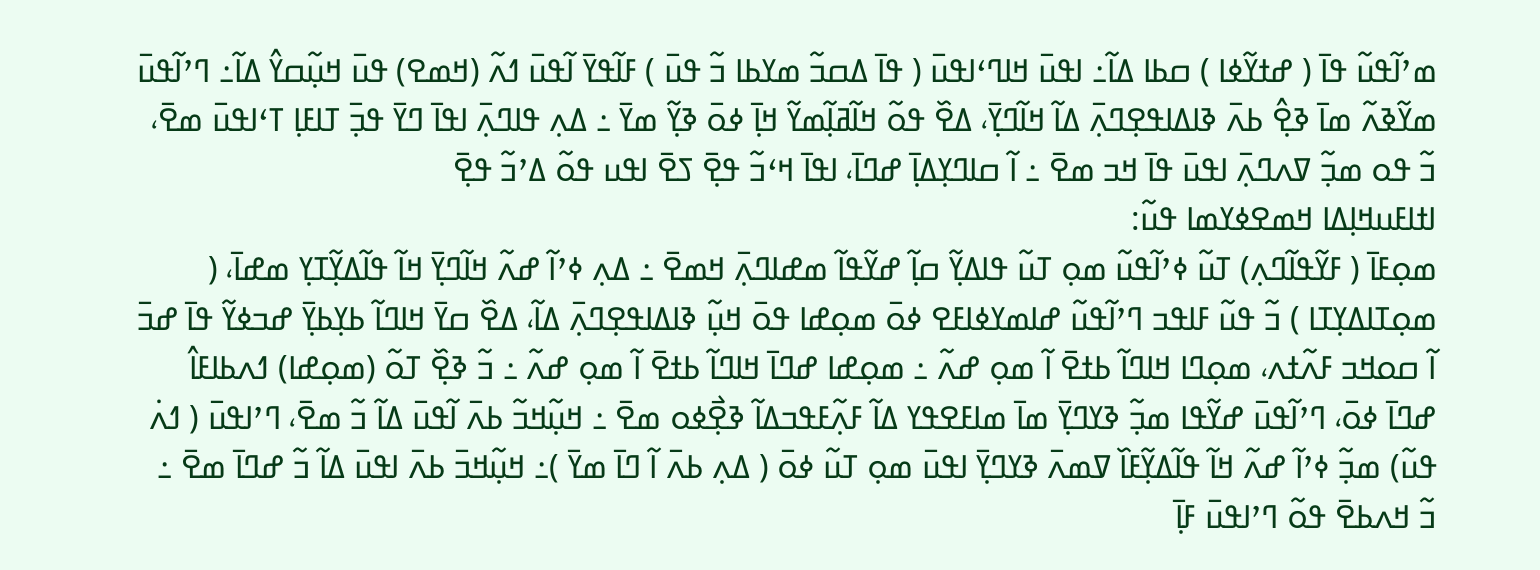ߘߴߊ߬ߟߎ߬ ߟߊ߫ ( ߝߙߌ߬ߦߊ ) ߛߕߊ ߡߊ߬߸ ߊߟߎ߫ ߞߊߣߵߊߟߎ߫ ( ߟߊ߫ ߡߛߏ߬ ߘߌߕߊ ߏ߬ ߟߎ߫ ) ߓߊ߬ߟߌ߫ ߊ߬ߟߎ߫ ߗߍ߬ (ߞߘߐ) ߟߎ߫ ߞߎ߲߬ߛߌ߮ ߡߊ߬߸ ߣߴߊ߬ߟߎ߫ ߘߌ߬ߢߍ߬ ߘߊ߫ ߢߐ߲߮ ߕߍ߫ ߢߊߡߊߟߐ߲ߣߍ߲߫ ߡߊ߬ ߞߊ߬ߣߌ߲߫، ߡߐ߰ ߟߋ߬ ߞߊ߬ߥߊ߲߬ߘߌ߬ ߞߊ߲߫ ߦߋ߫ ߢߌ߲߬ ߘߌ߫ ߸ ߡߍ߲ ߟߊߣߍ߲߫ ߊߟߊ߫ ߣߌ߫ ߟߏ߲߫ ߠߊߓߊ߲ ߠߵߊߟߎ߫ ߘߐ߫، ߏ߬ ߟߋ ߘߏ߲߬ ߜߍߣߍ߲߫ ߊߟߎ߫ ߟߊ߫ ߞߏ ߘߐ߫ ߸ ߊ߬ ߛߊߣߌ߲ߡߊ߲߫ ߝߣߊ߫، ߊߟߊ߫ ߞߵߏ߬ ߟߐ߲߫ ߖߐ߫ ߊߟߎ ߟߋ߬ ߡߴߏ߬ ߟߐ߲߫
ߊߙߊߓߎߞߊ߲ߡߊ ߞߘߐߦߌߘߊ ߟߎ߬:
ߘߋ߲ߓߊ߫ ( ߓߌ߬ߟߊ߬ߣߍ߲) ߠߎ߬ ߦߴߊ߬ߟߎ߬ ߘߋ߲ ߠߎ߬ ߟߊߡߌ߲߬ ߛߊ߲߬ ߝߌ߬ߟߊ߬ ߘߝߊߣߍ߲߫ ߞߘߐ߫ ߸ ߡߍ߲ ߦߴߊ߬ ߝߍ߬ ߞߊ߬ߣߌ߲߫ ߞߊ߬ ߟߊ߬ߡߌ߲߬ߠߌ߲ ߘߝߊ߫، ( ߘߋ߲ߠߊߡߌ߲ߠߊ ) ߏ߬ ߟߎ߬ ߓߊߟߏ ߣߴߊ߬ߟߎ߬ ߝߊߘߌߦߊߓߐ ߦߋ߫ ߘߋ߲ߝߊ ߟߋ߫ ߞߎ߲߬ ߢߊߡߊߟߐ߲ߣߍ߲߫ ߡߊ߬، ߡߐ߰ ߛߌ߫ ߞߊߣߊ߬ ߕߌ߲ߕߌ߲߫ ߝߏߦߌ߬ ߟߊ߫ ߝߏ߫ ߊ߬ ߛߋߞߏ ߓߍ߬ߙߍ، ߘߋ߲ߣߊ ߞߊߣߊ߬ ߕߙߐ߫ ߊ߬ ߘߋ߲ ߝߍ߬ ߸ ߘߋ߲ߝߊ ߝߣߊ߫ ߞߊߣߊ߬ ߕߙߐ߫ ߊ߬ ߘߋ߲ ߝߍ߬ ߸ ߏ߬ ߢߐ߲߰ ߠߋ߬ (ߘߋ߲ߝߊ) ߗߍߕߊߓߊ߮ ߝߣߊ߫ ߦߋ߫، ߣߴߊ߬ߟߎ߫ ߝߌ߬ߟߊ ߘߏ߲߬ ߢߌߣߌ߲߫ ߘߊ߫ ߘߊߓߐߟߌ ߡߊ߬ ߓߍ߲߬ߓߟߏߡߊ߬ ߢߐ߲߯ߦߋ ߘߐ߫ ߸ ߞߎ߲߬ߞߏ߬ ߕߍ߫ ߊ߬ߟߎ߫ ߡߊ߬ ߏ߬ ߘߐ߫، ߣߴߊߟߎ߫ ( ߗߍ߭ ߟߎ߬) ߘߏ߲߬ ߦߴߊ߬ ߝߍ߬ ߞߊ߬ ߟߊ߬ߡߌ߲߬ߓߊ߰ ߜߘߍ߫ ߢߌߣߌ߲߫ ߊߟߎ߫ ߘߋ߲ ߠߎ߬ ߦߋ߫ ( ߡߍ߲ ߕߍ߫ ߊ߬ ߣߊ߫ ߘߌ߫ )߸ ߞߎ߲߬ߞߏ߫ ߕߍ߫ ߊߟߎ߫ ߡߊ߬ ߏ߬ ߝߣߊ߫ ߘߐ߫ ߸ ߏ߬ ߞߍߕߐ߫ ߟߋ߬ ߣߴߊߟߎ߫ ߓߊ߲߫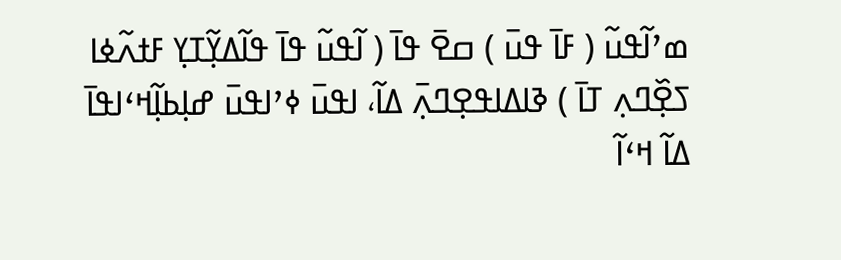ߘߴߊ߬ߟߎ߬ ( ߓߊ߫ ߟߎ߫ ) ߛߐ߫ ߟߊ߫ ( ߊ߬ߟߎ߬ ߟߊ߫ ߟߊ߬ߡߌ߲߬ߠߌ߲ ߓߙߍ߬ߦߊ ߖߐ߲߰ߣߍ߲ ߠߊ߫ ) ߢߊߡߊߟߐ߲ߣߍ߲߫ ߡߊ߬، ߊߟߎ߫ ߦߴߊߟߎ߫ ߝߊ߲ߕߊ߲߬ߞߵߊߟߊ߫ ߡߊ߬ ߞߵߊ߬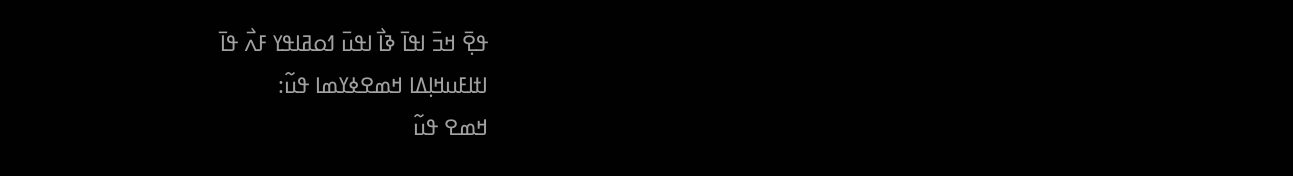ߟߐ߲߫ ߞߏ߫ ߊߟߊ߫ ߢߊ߯ ߊߟߎ߫ ߗߋߥߊߟߌ ߓߍ߯ ߟߊ߫
ߊߙߊߓߎߞߊ߲ߡߊ ߞߘߐߦߌߘߊ ߟߎ߬:
ߞߘߐ ߟߎ߬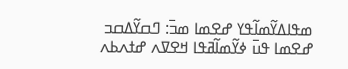ߘߟߊߡߌ߬ߘߊ߬ߟߌ ߝߐߘߊ ߘߏ߫: ߣߛߌ߬ߡߛߏ
ߝߐߘߊ ߟߎ߫ ߦߌ߬ߘߊ߬ߥߟߊ ߞߐߜߍ ߝߙߍߕߍ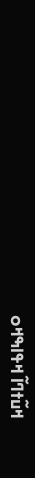ߞߎ߬ߙߣߊ߬ ߞߟߊߒߞߋ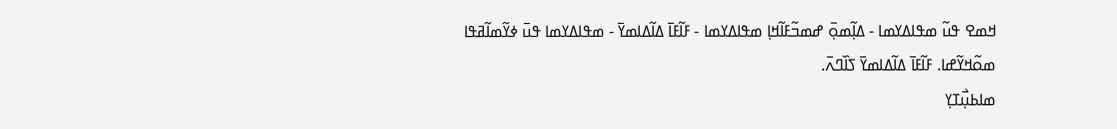ߞߘߐ ߟߎ߬ ߘߟߊߡߌߘߊ - ߡߊ߲߬ߘߋ߲߫ ߝߘߏ߬ߓߊ߬ߞߊ߲ ߘߟߊߡߌߘߊ - ߓߊ߬ߓߊ߫ ߡߊ߬ߡߊߘߌ߫ - ߘߟߊߡߌߘߊ ߟߎ߫ ߦߌ߬ߘߊ߬ߥߟߊ
ߘߋ߬ߞߌ߬ߝߊ. ߓߊ߬ߓߊ߫ ߡߊ߬ߡߊߘߌ߫ ߖߊ߰ߣߍ߫.
ߘߊߕߎ߲߯ߠߌ߲